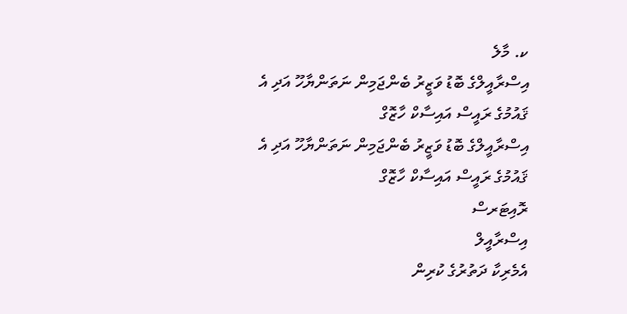ކ. މާލެ
އިސްރާއީލްގެ ބޮޑު ވަޒީރު ބެންޖަމިން ނަތަންޔާހޫ އަދި އެ ޤައުމުގެ ރައީސް އައިސާކް ހާޒޮގް
އިސްރާއީލްގެ ބޮޑު ވަޒީރު ބެންޖަމިން ނަތަންޔާހޫ އަދި އެ ޤައުމުގެ ރައީސް އައިސާކް ހާޒޮގް
ރޮއިޓަރސް
އިސްރާއީލް
އެމެރިކާ ދަތުރުގެ ކުރިން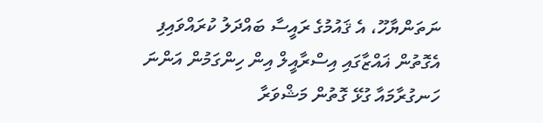ނަތަންޔާހޫ، އެ ޤައުމުގެ ރައީސާ ބައްދަލު ކުރައްވައިފި
އެގޮތުން ޣައްޒާގައި އިސްރާއީލް އިން ހިންގަމުން އަންނަ ހަނގުރާމައާ ގުޅޭ ގޮތުން މަޝްވަރާ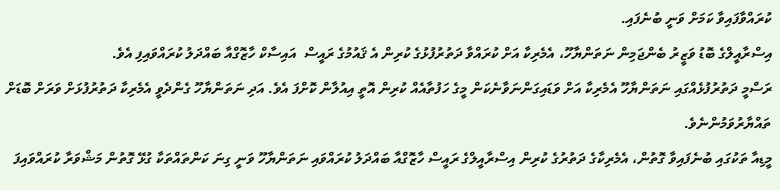ކުރައްވާފައިވާ ކަމަށް ވަނީ ބުނެފައި.
އިސްރާއީލްގެ ބޮޑު ވަޒީރު ބެންޖަމިން ނަތަންޔާހޫ، އެމެރިކާ އަށް ކުރައްވާ ދަތުރުފުޅުގެ ކުރިން އެ ޤައުމުގެ ރައީސް  އައިސާކް ހާޒޮގްއާ ބައްދަލު ކުރައްވައިފި އެވެ.
ރަސްމީ ދަތުރުފުޅެއްގައި ނަތަންޔާހޫ އެމެރިކާ އަށް ވަޑައިގަންނަވާނެކަން މީގެ ހަފުތާއެއް ކުރިން އޮތީ އިއުލާން ކޮށްފަ އެވެ. އަދި ނަތަންޔާހޫ ގެންދެވީ އެމެރިކާ ދަތުރުފުޅަށް ވަރަށް ބޮޑަށް ތައްޔާރުވަމުންނެވެ.
މީޑިއާ ތަކުގައި ބުނެފައިވާ ގޮތުން، އެމެރިކާގެ ދަތުރުގެ ކުރިން އިސްރާއީލްގެ ރައީސް ހާޒޮގްއާ ބައްދަލު ކުރައްވައި ނަތަންޔާހޫ ވަނީ ގިނަ ކަންތައްތަކާ ގުޅޭ ގޮތުން މަޝްވަރާ ކުރައްވައިފަ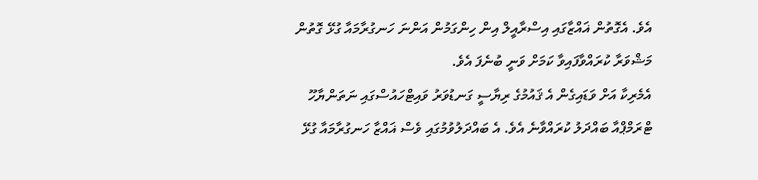އެވެ. އެގޮތުން ޣައްޒާގައި އިސްރާއީލް އިން ހިންގަމުން އަންނަ ހަނގުރާމައާ ގުޅޭ ގޮތުން މަޝްވަރާ ކުރައްވާފައިވާ ކަމަށް ވަނީ ބުނެފަ އެވެ.
އެމެރިކާ އަށް ވަޑައިގެން އެ ޤައުމުގެ ރިޔާސީ ގަނޑުވަރު ވައިޓްހައުސްގައި ނަތަންޔާހޫ ޓްރަމްޕްއާ ބައްދަލު ކުރައްވާނެ އެވެ. އެ ބައްދަލުވުމުގައި ވެސް ޣައްޒާ ހަނގުރާމައާ ގުޅޭ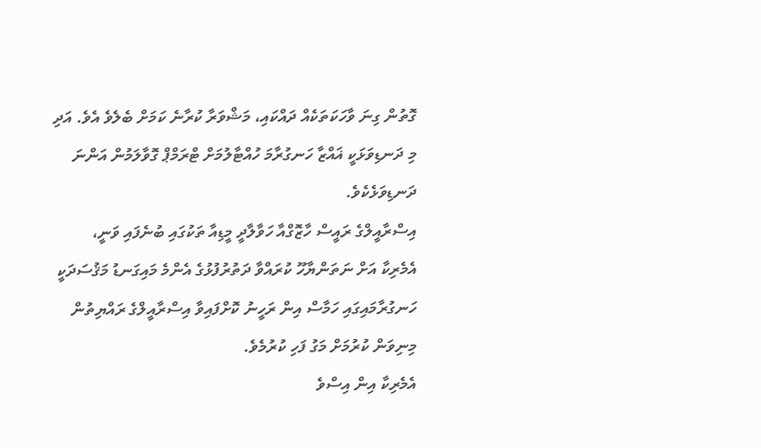ގޮތުން ގިނަ ވާހަކަތަކެއް ދައްކައި، މަޝްވަރާ ކުރާނެ ކަމަށް ބެލެވެ އެވެ. އަދި މި ދަނޑިވަޅަކީ ޣައްޒާ ހަނގުރާމަ ހުއްޓާލުމަށް ޓްރަމްޕް ގޮވާލަމުން އަންނަ ދަނޑިވަޅެކެވެ.
އިސްރާއީލްގެ ރައީސް ހާޒޮގްއާ ހަވާލާދީ މީޑިއާ ތަކުގައި ބުނެފައި ވަނީ، އެމެރިކާ އަށް ނަތަންޔާހޫ ކުރައްވާ ދަތުރުފުޅުގެ އެންމެ މައިގަނޑު މަޤުސަދަކީ ހަނގުރާމައިގައި ހަމާސް އިން ރަހީނު ކޮށްފައިވާ އިސްރާއީލްގެ ރައްޔިތުން މިނިވަން ކުރުމަށް މަގު ފަހި ކުރުމެވެ.
އެމެރިކާ އިން އިސްވެ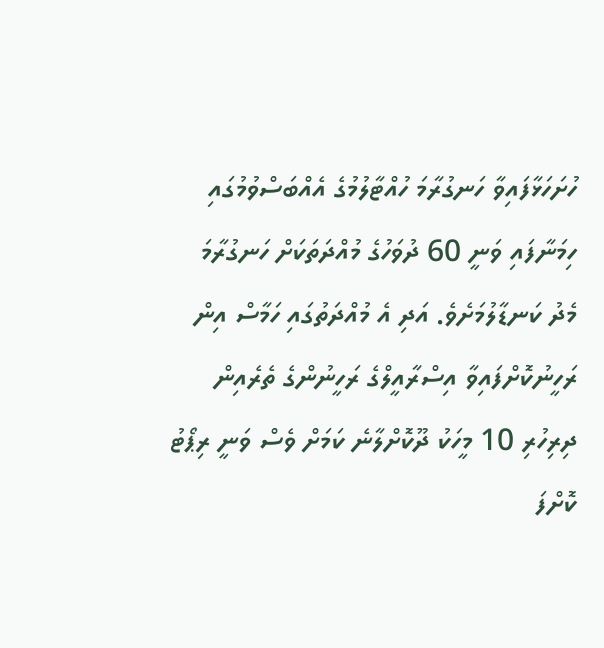ހުށަހަޅާފައިވާ ހަނގުރާމަ ހުއްޓާލުމުގެ އެއްބަސްވުމުގައި ހިމަނާފައި ވަނީ 60 ދުވަހުގެ މުއްދަތަކަށް ހަނގުރާމަ މެދު ކަނޑާލުމަށެވެ. އަދި އެ މުއްދަތުގައި ހަމާސް އިން ރަހީނުކޮށްފައިވާ އިސްރާއީލްގެ ރަހީނުންގެ ތެރެއިން ދިރިހުރި 10 މީހަކު ދޫކޮށްލާނެ ކަމަށް ވެސް ވަނީ ރިޕޯޓު ކޮށްފަ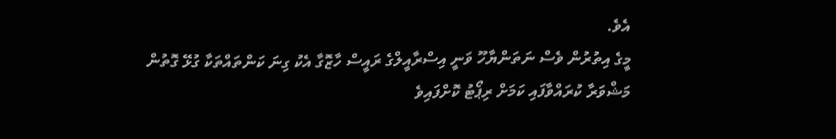އެވެ.
މީގެ އިތުރުން ވެސް ނަތަންޔާހޫ ވަނީ އިސްރާއީލްގެ ރައީސް ހާޒޮގާ އެކު ގިނަ ކަންތައްތަކާ ގުޅޭ ގޮތުން މަޝްވަރާ ކުރައްވާފައި ކަމަށް ރިޕޯޓު ކޮށްފައިވެ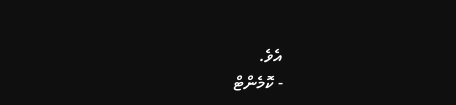އެވެ.
- ކޮމެންޓް